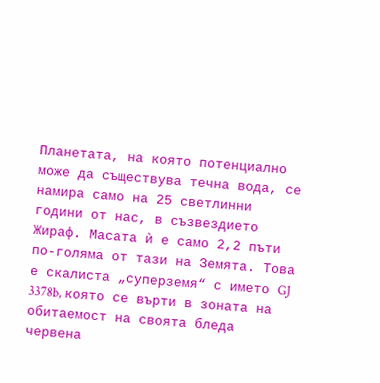Планетата, на която потенциално може да съществува течна вода, се намира само на 25 светлинни години от нас, в съзвездието Жираф. Масата ѝ е само 2,2 пъти по-голяма от тази на Земята. Това е скалиста „суперземя“ с името GJ 3378b, която се върти в зоната на обитаемост на своята бледа червена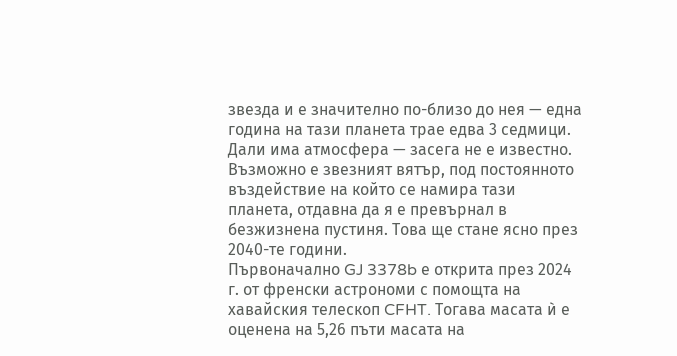звезда и е значително по-близо до нея — една година на тази планета трае едва 3 седмици. Дали има атмосфера — засега не е известно. Възможно е звезният вятър, под постоянното въздействие на който се намира тази планета, отдавна да я е превърнал в безжизнена пустиня. Това ще стане ясно през 2040-те години.
Първоначално GJ 3378b е открита през 2024 г. от френски астрономи с помощта на хавайския телескоп CFHT. Тогава масата ѝ е оценена на 5,26 пъти масата на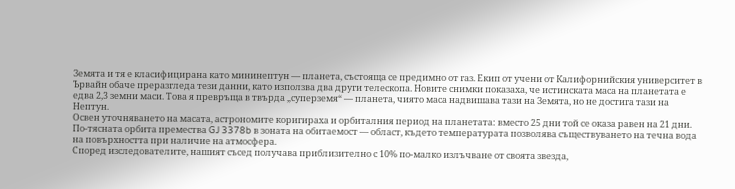Земята и тя е класифицирана като мининептун — планета, състояща се предимно от газ. Екип от учени от Калифорнийския университет в Ървайн обаче преразгледа тези данни, като използва два други телескопа. Новите снимки показаха, че истинската маса на планетата е едва 2,3 земни маси. Това я превръща в твърда „суперземя“ — планета, чиято маса надвишава тази на Земята, но не достига тази на Нептун.
Освен уточняването на масата, астрономите коригираха и орбиталния период на планетата: вместо 25 дни той се оказа равен на 21 дни. По-тясната орбита премества GJ 3378b в зоната на обитаемост — област, където температурата позволява съществуването на течна вода на повърхността при наличие на атмосфера.
Според изследователите, нашият съсед получава приблизително с 10% по-малко излъчване от своята звезда,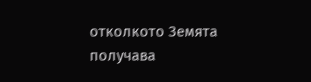отколкото Земята получава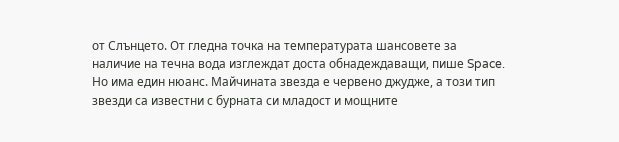от Слънцето. От гледна точка на температурата шансовете за наличие на течна вода изглеждат доста обнадеждаващи, пише Space.
Но има един нюанс. Майчината звезда е червено джудже, а този тип звезди са известни с бурната си младост и мощните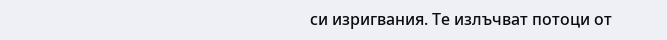си изригвания. Те излъчват потоци от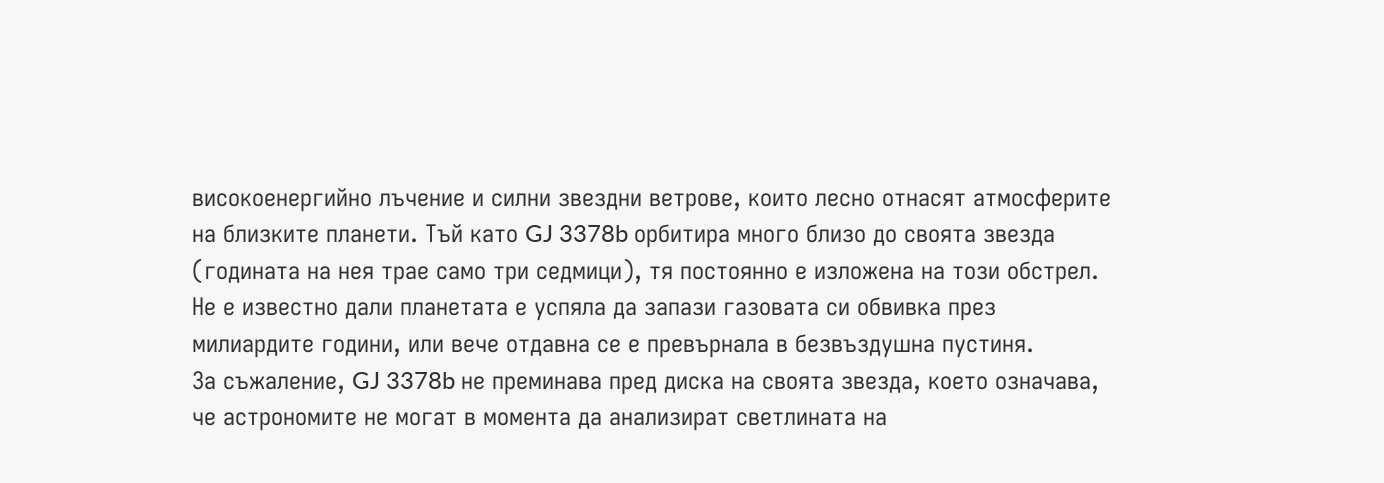високоенергийно лъчение и силни звездни ветрове, които лесно отнасят атмосферите на близките планети. Тъй като GJ 3378b орбитира много близо до своята звезда (годината на нея трае само три седмици), тя постоянно е изложена на този обстрел. Не е известно дали планетата е успяла да запази газовата си обвивка през милиардите години, или вече отдавна се е превърнала в безвъздушна пустиня.
За съжаление, GJ 3378b не преминава пред диска на своята звезда, което означава, че астрономите не могат в момента да анализират светлината на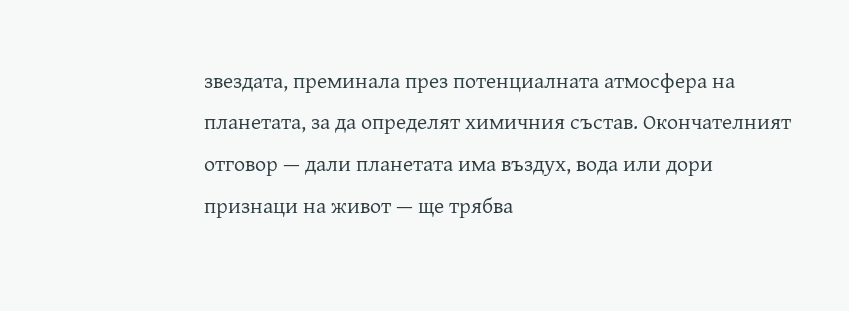звездата, преминала през потенциалната атмосфера на планетата, за да определят химичния състав. Окончателният отговор — дали планетата има въздух, вода или дори признаци на живот — ще трябва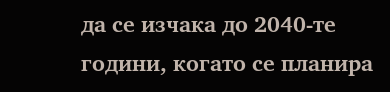да се изчака до 2040-те години, когато се планира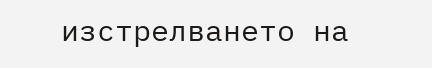изстрелването на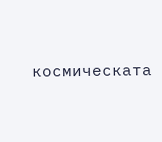космическата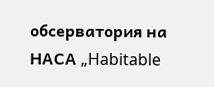обсерватория на НАСА „Habitable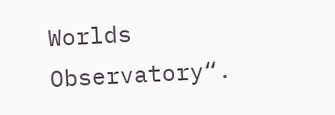Worlds Observatory“.